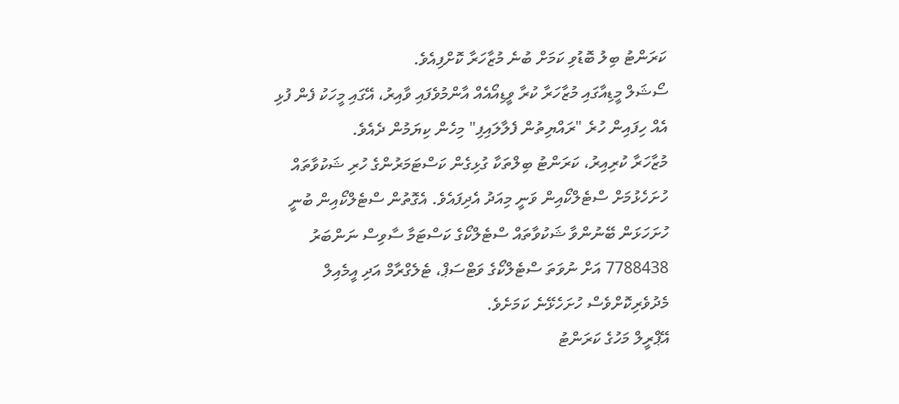ކަރަންޓު ބިލު ބޮޑުވި ކަމަށް ބުނެ މުޒާހަރާ ކޮށްފިއެވެ.
ސޯޝަލް މީޑިއާގައި މުޒާހަރާ ކުރާ ވީޑިއޯއެއް އާންމުވެފައި ވާއިރު، އޭގައި މީހަކު ފެން ފުޅި އެއް ހިފައިން ހުރެ "ރައްޔިތުން ފެލާލައިފި" މިހެން ކިޔަމުން ދެއެވެ.
މުޒާހަރާ ކުރިއިރު، ކަރަންޓު ބިލްތަކާ ގުޅިގެން ކަސްޓަމަރުންގެ ހުރި ޝަކުވާތައް ހުށަހެޅުމަށް ސްޓެލްކޯއިން ވަނީ މިއަދު އެދިފައެވެ. އެގޮތުން ސްޓެލްކޯއިން ބުނީ ހުށަހަޅަން ބޭނުންވާ ޝަކުވާތައް ސްޓެލްކޯގެ ކަސްޓަމާ ސާވިސް ނަންބަރު 7788438 އަށް ނުވަތަ ސްޓެލްކޯގެ ވަޓްސަޕް، ޓެލެގްރާމް އަދި އީމެއިލް މެދުވެރިކޮށްވެސް ހުށަހެޅޭނެ ކަމަށެވެ.
އޭޕްރީލް މަހުގެ ކަރަންޓު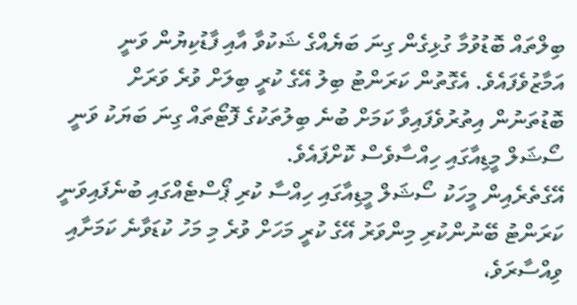ބިލްތައް ބޮޑުވުމާ ގުޅިގެން ގިނަ ބަޔެއްގެ ޝަކުވާ އާއި ފާޑުކިޔުން ވަނީ އަމާޒުވެފައެވެ. އެގޮތުން ކަރަންޓު ބިލު އޭގެ ކުރީ ބިލަށް ވުރެ ވަރަށް ބޮޑުތަނުން އިތުރުވެފައިވާ ކަމަށް ބުނެ ބިލުތަކުގެ ފޮޓޯތައް ގިނަ ބަޔަކު ވަނީ ސޯޝަލް މީޑިއާގައި ހިއްސާވެސް ކޮށްފައެވެ.
އޭގެތެރެއިން މީހަކު ސޯޝަލް މީޑިއާގައި ހިއްސާ ކުރި ޕޯސްޓެއްގައި ބުނެފައިވަނީ ކަރަންޓު ބޭނުންކުރި މިންވަރު އޭގެ ކުރީ މަހަށް ވުރެ މި މަހު ކުޑަވާނެ ކަމަށާއި ވިއްސާރަވެ،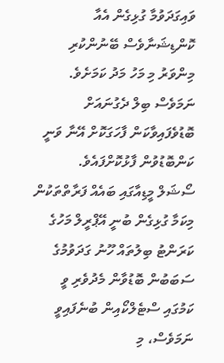ވައިގަދަވުމާ ގުޅިގެން އެއާ ކޮންޑިޝަނާވެސް ބޭނުންކުރި މިންވަރު މި މަހު މަދު ކަމަށެވެ. ނަމަވެސް ބިލް ދެގުނައަށް ބޮޑުވެފައިވާކަން ފާހަގަކޮށް އޭނާ ވަނީ ކަންބޮޑުވުން ފާޅުކޮށްފައެވެ.
ސޯޝަލް މީޑިއާގައި ބައެއް ފަރާތްތަކުން މިކަމާ ގުޅިގެން ބުނީ އޭޕްރީލް މަހުގެ ކަރަންޓު ބިލުތައް ހޫނު ގަދަވުމުގެ ސަބަބުން ބޮޑުވާން މެދުވެރި ވީ ކަމުގައި ސްޓެލްކޯއިން ބުނެފައިވީ ނަމަވެސް، މި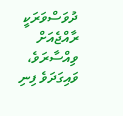ދުވަސްވަރަކީ ރާއްޖެއަށް ވިއްސާރަވެ، ވައިގަދަވެ ފިނި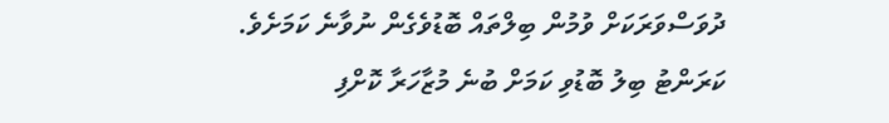ދުވަސްވަރަކަށް ވުމުން ބިލްތައް ބޮޑުވެގެން ނުވާނެ ކަމަށެވެ.
ކަރަންޓު ބިލު ބޮޑުވި ކަމަށް ބުނެ މުޒާހަރާ ކޮށްފި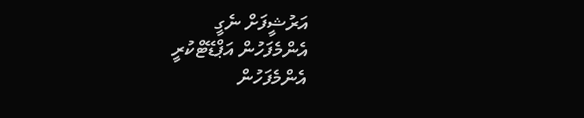އަރުޝީފަށް ނެގީ
އެންމެފަހުން އަޕްޑޭޓްކުރީ
އެންމެފަހުން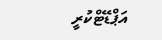އަޕްޑޭޓްކުރީ